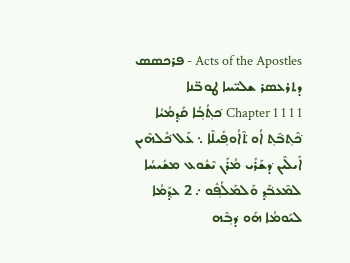Acts of the Apostles - ܦܪܟܣܣ ܕܬܪܥܣܪ ܫܠܝ̈ܚܐ ܛܘܒ̈ܢܐ
1 Chapter 1 1 1 ܟ݁ܬ݂ܳܒ݂ܳܐ ܩܰܕ݂ܡܳܝܳܐ ܟ݁ܶܬ݂ܒ݁ܶܬ݂ ܐܳܘ ܬ݁ܶܐܳܘܦ݂ܺܝܠܶܐ ܆ ܥܰܠ ܟ݁ܽܠܗܶܝܢ ܐܰܝܠܶܝܢ ܕ݁ܫܰܪܺܝ ܡܳܪܰܢ ܝܶܫܽܘܥ ܡܫܺܝܚܳܐ ܠܡܶܥܒ݁ܰܕ݂ ܘܰܠܡܰܠܳܦ݂ܽܘ ܇ 2 ܥܕ݂ܰܡܳܐ ܠܝܰܘܡܳܐ ܗܰܘ ܕ݁ܒ݂ܶܗ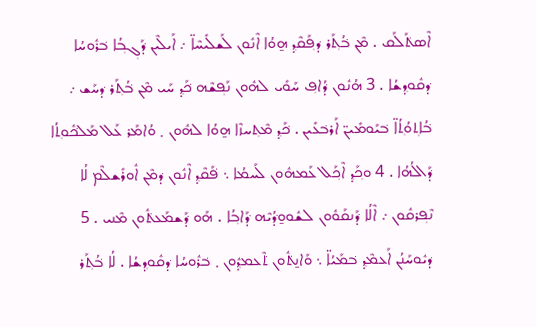ܐܶܣܬ݁ܰܠܰܩ . ܡܶܢ ܒ݁ܳܬ݂ܰܪ ܕ݁ܦ݂ܰܩܶܕ݂ ܗ̱ܘܳܐ ܐܶܢܽܘܢ ܠܰܫܠܺܝܚܶܐ̈ ܇ ܐܰܝܠܶܝܢ ܕ݁ܰܓ݂ܒ݂ܳܐ ܒ݁ܪܽܘܚܳܐ ܕ݁ܩܽܘܕ݂ܫܳܐ . 3 ܗܳܢܽܘܢ ܕ݁ܳܐܦ݂ ܚܰܘܺܝ ܠܗܽܘܢ ܢܰܦ݂ܫܶܗ ܟ݁ܰܕ݂ ܚܰܝ ܡܶܢ ܒ݁ܳܬ݂ܰܪ ܕ݁ܚܰܫ ܇ ܒ݁ܳܐܬ݂ܘܳܬ݂ܳܐ̈ ܒ݁ܝܰܘܡܺܝܢ̈ ܐܰܪܒ݁ܥܺܝܢ . ܟ݁ܰܕ݂ ܡܶܬ݂ܚܙܶܐ ܗ̱ܘܳܐ ܠܗܽܘܢ ܂ ܘܳܐܡܰܪ ܥܰܠ ܡܰܠܟ݁ܽܘܬ݂ܳܐ ܕ݁ܰܐܠܳܗܳܐ . 4 ܘܟ݂ܰܕ݂ ܐܶܟ݂ܰܠ ܥܰܡܗܽܘܢ ܠܰܚܡܳܐ ܆ ܦ݁ܰܩܶܕ݂ ܐܶܢܽܘܢ ܕ݁ܡܶܢ ܐܽܘܪܺܫܠܶܡ ܠܳܐ ܢܶܦ݂ܪܩܽܘܢ ܇ ܐܶܠܳܐ ܕ݁ܰܢܩܰܘܽܘܢ ܠܫܽܘܘ̱ܕ݁ܳܝܶܗ ܕ݁ܰܐܒ݂ܳܐ . ܗܰܘ ܕ݁ܰܫܡܰܥܬ݁ܽܘܢ ܡܶܢܝ . 5 ܕ݁ܝܽܘܚܰܢܳܢ ܐܰܥܡܶܕ݂ ܒ݁ܡܰܝܳܐ̈ ܆ ܘܰܐܢ̱ܬ݁ܽܘܢ ܬ݁ܶܥܡܕ݂ܽܘܢ ܂ ܒ݁ܪܽܘܚܳܐ ܕ݁ܩܽܘܕ݂ܫܳܐ . ܠܳܐ ܒ݁ܳܬ݂ܰܪ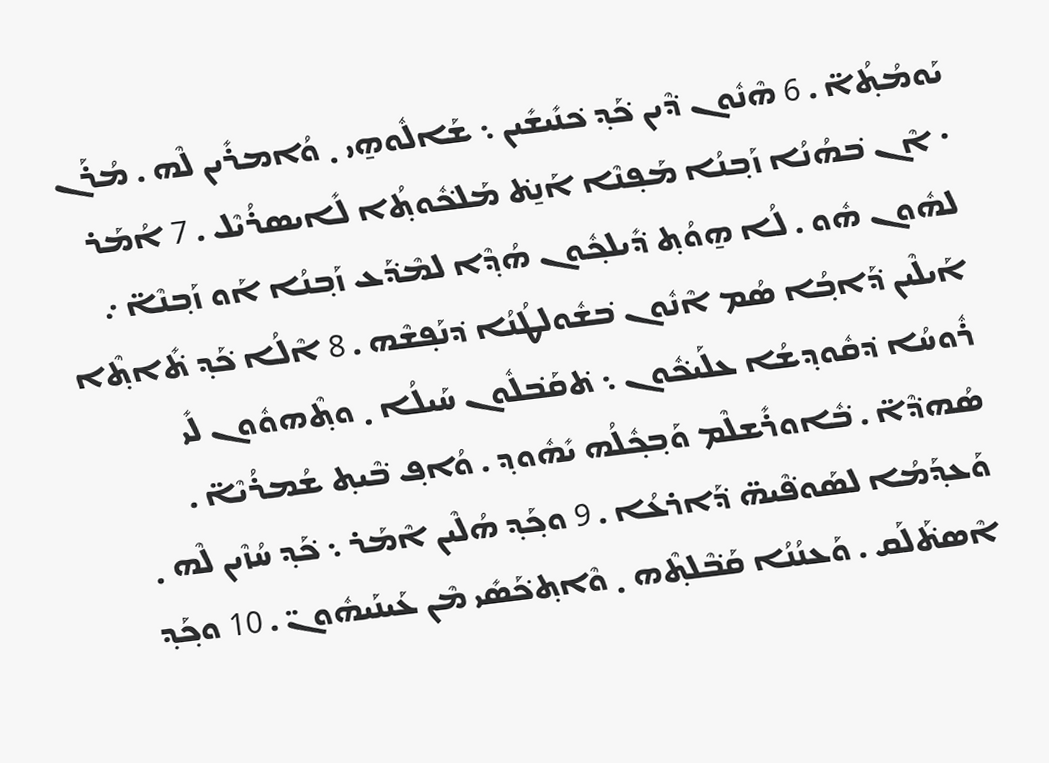ܝܰܘܡܳܬ݂ܳܐ̈ . 6 ܗܶܢܽܘܢ ܕ݁ܶܝܢ ܟ݁ܰܕ݂ ܟ݁ܢܺܝܫܺܝܢ ܆ ܫܰܐܠܽܘܗ̱ܝ ܂ ܘܳܐܡܪܺܝܢ ܠܶܗ . ܡܳܪܰܢ ܁ ܐܶܢ ܒ݁ܗܳܢܳܐ ܙܰܒ݂ܢܳܐ ܡܰܦ݂ܢܶܐ ܐܰܢ̱ܬ݁ ܡܰܠܟ݁ܽܘܬ݂ܳܐ ܠܺܐܝܣܪܳܝܶܠ . 7 ܐܳܡܰܪ ܠܗܽܘܢ ܗܽܘ . ܠܳܐ ܗ̱ܘܳܬ݂ ܕ݁ܺܝܠܟ݂ܽܘܢ ܗܳܕ݂ܶܐ ܠܡܶܕ݁ܰܥ ܙܰܒ݂ܢܳܐ ܐܰܘ ܙܰܒ݂ܢܶܐ̈ ܇ ܐܰܝܠܶܝܢ ܕ݁ܰܐܒ݂ܳܐ ܣܳܡ ܐܶܢܽܘܢ ܒ݁ܫܽܘܠܛܳܢܳܐ ܕ݁ܢܰܦ݂ܫܶܗ . 8 ܐܶܠܳܐ ܟ݁ܰܕ݂ ܬ݁ܺܐܬ݂ܶܐ ܪܽܘܚܳܐ ܕ݁ܩܽܘܕ݂ܫܳܐ ܥܠܰܝܟ݁ܽܘܢ ܆ ܬ݁ܩܰܒ݁ܠܽܘܢ ܚܰܝܠܳܐ ܂ ܘܬ݂ܶܗܘܽܘܢ ܠܺܝ ܣܳܗܕ݁ܶܐ̈ . ܒ݁ܽܐܘܪܺܫܠܶܡ ܘܰܒ݂ܟ݂ܽܠܳܗ ܝܺܗܽܘܕ݂ . ܘܳܐܦ݂ ܒ݁ܶܝܬ݂ ܫܳܡܪܳܝܶܐ̈ . ܘܰܥܕ݂ܰܡܳܐ ܠܣܰܘܦ݁ܶܝܗ̈ ܕ݁ܰܐܪܥܳܐ . 9 ܘܟ݂ܰܕ݂ ܗܳܠܶܝܢ ܐܶܡܰܪ ܆ ܟ݁ܰܕ݂ ܚܳܙܶܝܢ ܠܶܗ ܂ ܐܶܣܬ݁ܰܠܰܩ . ܘܰܥܢܳܢܳܐ ܩܰܒ݁ܶܠܬ݂ܶܗ ܂ ܘܶܐܬ݂ܟ݁ܰܣܺܝ ܡܶܢ ܥܰܝܢܰܝܗܽܘܢ̈ . 10 ܘܟ݂ܰܕ݂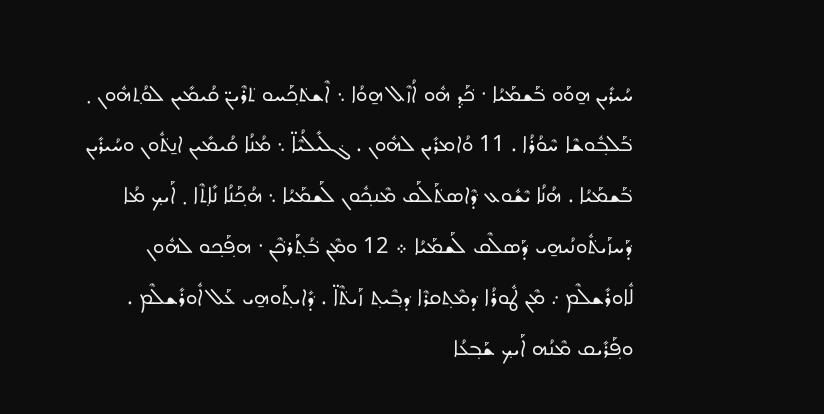ܚܳܝܪܺܝܢ ܗ̱ܘܰܘ ܒ݁ܰܫܡܰܝܳܐ ܁ ܟ݁ܰܕ݂ ܗܽܘ ܐܳܙܶܠ ܗ̱ܘܳܐ ܆ ܐܶܫܬ݁ܟ݂ܰܚܘ ܬ݁ܪܶܝܢ̈ ܩܳܝܡܺܝܢ ܠܘܳܬ݂ܗܽܘܢ ܂ ܒ݁ܰܠܒ݂ܽܘܫܶܐ ܚܶܘܳܪܳܐ . 11 ܘܳܐܡܪܺܝܢ ܠܗܽܘܢ . ܓ݁ܠܺܝܠܳܝܶܐ̈ ܆ ܡܳܢܳܐ ܩܳܝܡܺܝܢ ܐܢ̱ܬ݁ܽܘܢ ܘܚܳܝܪܺܝܢ ܒ݁ܰܫܡܰܝܳܐ . ܗܳܢܳܐ ܝܶܫܽܘܥ ܕ݁ܶܐܣܬ݁ܰܠܰܩ ܡܶܢܟ݂ܽܘܢ ܠܰܫܡܰܝܳܐ ܆ ܗܳܟ݂ܰܢܳܐ ܢܺܐܬ݂ܶܐ ܂ ܐܰܝܟ݂ ܡܳܐ ܕ݁ܰܚܙܰܝܬ݁ܽܘܢܳܝܗ̱ܝ ܕ݁ܰܣܠܶܩ ܠܰܫܡܰܝܳܐ ܀ 12 ܘܡܶܢ ܒ݁ܳܬ݂ܰܪܟ݁ܶܢ ܁ ܗܦ݂ܰܟ݂ܘ ܠܗܽܘܢ ܠܽܐܘܪܺܫܠܶܡ ܇ ܡܶܢ ܛܽܘܪܳܐ ܕ݁ܡܶܬ݂ܩܪܶܐ ܕ݁ܒ݂ܶܝܬ݂ ܙܰܝܬ݁ܶܐ̈ . ܕ݁ܺܐܝܬ݂ܰܘܗ̱ܝ ܥܰܠ ܐܽܘܪܺܫܠܶܡ . ܘܦ݂ܰܪܺܝܩ ܡܶܢܳܗ ܐܰܝܟ݂ ܫܰܒ݂ܥܳܐ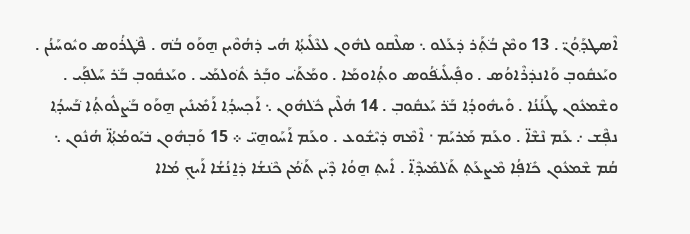ܐܶܣܛܕ݂ܰܘܳܢ̈ . 13 ܘܡܶܢ ܒ݁ܳܬ݂ܰܪ ܕ݁ܥܰܠܘ ܆ ܣܠܶܩܘ ܠܗܽܘܢ ܠܥܶܠܺܝܬ݂ܳܐ ܗܳܝ ܕ݁ܗܳܘܶܝܢ ܗ̱ܘܰܘ ܒ݁ܳܗ . ܦ݁ܶܛܪܳܘܣ ܘܝܽܘܚܰܢܳܢ . ܘܝܰܥܩܽܘܒ݂ ܘܰܐܢܕ݁ܪܶܐܘܳܣ . ܘܦ݂ܺܝܠܺܝܦ݁ܳܘܣ ܘܬ݂ܳܐܘܡܰܐ . ܘܡܰܬ݁ܰܝ ܘܒ݂ܰܪ ܬ݁ܽܘܠܡܰܝ . ܘܝܰܥܩܽܘܒ݂ ܒ݁ܰܪ ܚܰܠܦ݂ܰܝ . ܘܫܶܡܥܽܘܢ ܛܰܢܳܢܳܐ . ܘܺܝܗܽܘܕ݂ܳܐ ܒ݁ܰܪ ܝܰܥܩܽܘܒ݂ . 14 ܗܳܠܶܝܢ ܟ݁ܽܠܗܽܘܢ ܆ ܐܰܟ݂ܚܕ݂ܳܐ ܐܰܡܺܝܢܺܝܢ ܗ̱ܘܰܘ ܒ݁ܰܨܠܽܘܬ݂ܳܐ ܒ݁ܰܚܕ݂ܳܐ ܢܦ݂ܶܫ ܇ ܥܰܡ ܢܶܫܶܐ̈ . ܘܥܰܡ ܡܰܪܝܰܡ ܁ ܐܶܡܶܗ ܕ݁ܝܶܫܽܘܥ . ܘܥܰܡ ܐܰܚܰܘܗ̱ܝ̈ ܀ 15 ܘܰܒ݂ܗܽܘܢ ܒ݁ܝܰܘܡܳܬ݂ܳܐ̈ ܗܳܢܽܘܢ ܆ ܩܳܡ ܫܶܡܥܽܘܢ ܟ݁ܺܐܦ݂ܳܐ ܡܶܨܥܰܬ݂ ܬ݁ܰܠܡܺܝܕ݂ܶܐ̈ . ܐܺܝܬ݂ ܗ̱ܘܳܐ ܕ݁ܶܝܢ ܬ݁ܰܡܳܢ ܟ݁ܶܢܫܳܐ ܕ݁ܐ̱ܢܳܫܳܐ ܐܰܝܟ݂ ܡܳܐܐ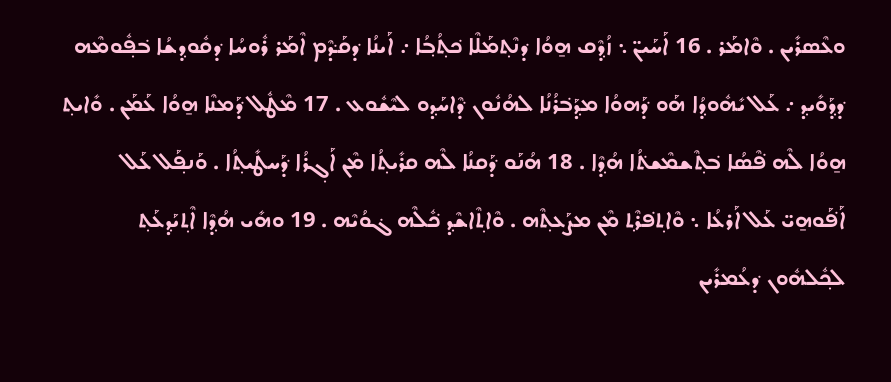ܘܥܶܣܪܺܝܢ . ܘܶܐܡܰܪ . 16 ܐܰܚܰܝܢ̈ ܆ ܙܳܕ݂ܶܩ ܗ̱ܘܳܐ ܕ݁ܢܶܬ݂ܡܰܠܶܐ ܟ݁ܬ݂ܳܒ݂ܳܐ ܇ ܐܰܝܢܳܐ ܕ݁ܩܰܕ݁ܶܡ ܐܶܡܰܪ ܪܽܘܚܳܐ ܕ݁ܩܽܘܕ݂ܫܳܐ ܒ݁ܦ݂ܽܘܡܶܗ ܕ݁ܕ݂ܰܘܺܝܕ݂ ܇ ܥܰܠ ܝܺܗܽܘܕ݂ܳܐ ܗܰܘ ܕ݁ܰܗܘܳܐ ܡܕ݂ܰܒ݁ܪܳܢܳܐ ܠܗܳܢܽܘܢ ܕ݁ܶܐܚܰܕ݂ܘ ܠܝܶܫܽܘܥ . 17 ܡܶܛܽܠ ܕ݁ܰܡܢܶܐ ܗ̱ܘܳܐ ܥܰܡܰܢ . ܘܺܐܝܬ݂ ܗ̱ܘܳܐ ܠܶܗ ܦ݁ܶܣܳܐ ܒ݁ܬ݂ܶܫܡܶܫܬ݁ܳܐ ܗܳܕ݂ܶܐ . 18 ܗܳܢܰܘ ܕ݁ܰܩܢܳܐ ܠܶܗ ܩܪܺܝܬ݂ܳܐ ܡܶܢ ܐܰܓ݂ܪܳܐ ܕ݁ܰܚܛܺܝܬ݂ܳܐ . ܘܰܢܦ݂ܰܠ ܥܰܠ ܐܰܦ݁ܰܘܗ̱ܝ̈ ܥܰܠ ܐܰܪܥܳܐ ܆ ܘܶܐܬ݂ܦ݁ܪܶܬ݂ ܡܶܢ ܡܨܰܥܬ݂ܶܗ . ܘܶܐܬ݂ܶܐܫܶܕ݂ ܟ݁ܽܠܶܗ ܓ݁ܘܳܝܶܗ . 19 ܘܗܺܝ ܗܳܕ݂ܶܐ ܐܶܬ݂ܝܰܕ݂ܥܰܬ݂ ܠܟ݂ܽܠܗܽܘܢ ܕ݁ܥܳܡܪܺܝܢ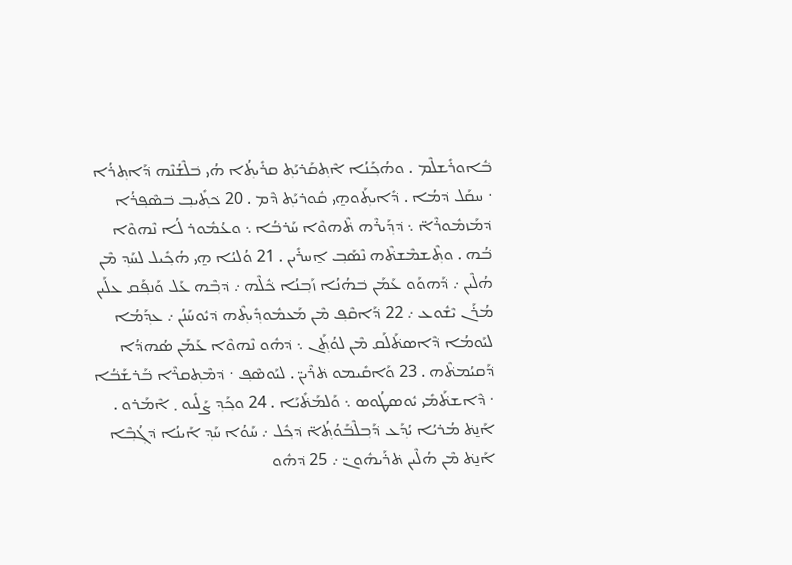ܒ݁ܽܐܘܪܺܫܠܶܡ . ܘܗܳܟ݂ܰܢܳܐ ܐܶܬ݂ܩܰܪܝܰܬ݂ ܩܪܺܝܬ݂ܳܐ ܗܳܝ ܒ݁ܠܶܫܳܢܶܗ ܕ݁ܰܐܬ݂ܪܳܐ ܁ ܚܩܰܠ ܕ݁ܡܳܐ . ܕ݁ܺܐܝܬ݂ܰܘܗ̱ܝ ܩܽܘܪܝܰܬ݂ ܕ݁ܶܡ . 20 ܟ݁ܬ݂ܺܝܒ݂ ܒ݁ܣܶܦ݂ܪܳܐ ܕ݁ܡܰܙܡܽܘܪܶܐ̈ ܆ ܕ݁ܕ݂ܰܝܪܶܗ ܬ݁ܶܗܘܶܐ ܚܰܪܒ݁ܳܐ ܆ ܘܥܳܡܽܘܪ ܠܳܐ ܢܶܗܘܶܐ ܒ݁ܳܗ . ܘܬ݂ܶܫܡܶܫܬ݁ܶܗ ܢܶܣܰܒ݂ ܐ̱ܚܪܺܝܢ . 21 ܘܳܠܝܳܐ ܗ̱ܝ ܗܳܟ݂ܺܝܠ ܠܚܰܕ݂ ܡܶܢ ܗܳܠܶܝܢ ܇ ܕ݁ܰܗܘܰܘ ܥܰܡܰܢ ܒ݁ܗܳܢܳܐ ܙܰܒ݂ܢܳܐ ܟ݁ܽܠܶܗ ܇ ܕ݁ܒ݂ܶܗ ܥܰܠ ܘܰܢܦ݂ܰܩ ܥܠܰܝܢ ܡܳܪܰܢ ܝܶܫܽܘܥ ܇ 22 ܕ݁ܰܐܩܶܦ݂ ܡܶܢ ܡܰܥܡܽܘܕ݂ܺܝܬ݂ܶܗ ܕ݁ܝܽܘܚܰܢܳܢ ܇ ܥܕ݂ܰܡܳܐ ܠܝܰܘܡܳܐ ܕ݁ܶܐܣܬ݁ܰܠܰܩ ܡܶܢ ܠܘܳܬ݂ܰܢ ܆ ܕ݁ܗܽܘ ܢܶܗܘܶܐ ܥܰܡܰܢ ܣܳܗܕ݁ܳܐ ܕ݁ܰܩܝܳܡܬ݁ܶܗ . 23 ܘܰܐܩܺܝܡܘ ܬ݁ܪܶܝܢ̈ . ܠܝܰܘܣܶܦ݂ ܁ ܕ݁ܡܶܬ݂ܩܪܶܐ ܒ݁ܰܪܫܰܒ݁ܳܐ ܁ ܕ݁ܶܐܫܬ݁ܰܡܺܝ ܝܽܘܣܛܳܘܣ ܆ ܘܰܠܡܰܬ݁ܺܝܰܐ . 24 ܘܟ݂ܰܕ݂ ܨܰܠܺܝܘ ܂ ܐܶܡܰܪܘ . ܐܰܢ̱ܬ݁ ܡܳܪܝܳܐ ܝܳܕ݂ܰܥ ܕ݁ܰܒ݂ܠܶܒ݁ܰܘܳܬ݂ܳܐ̈ ܕ݁ܟ݂ܽܠ ܇ ܚܰܘܳܐ ܚܰܕ݂ ܐܰܝܢܳܐ ܕ݁ܓ݂ܳܒ݂ܶܐ ܐܰܢ̱ܬ݁ ܡܶܢ ܗܳܠܶܝܢ ܬ݁ܪܰܝܗܽܘܢ̈ ܇ 25 ܕ݁ܗܽܘ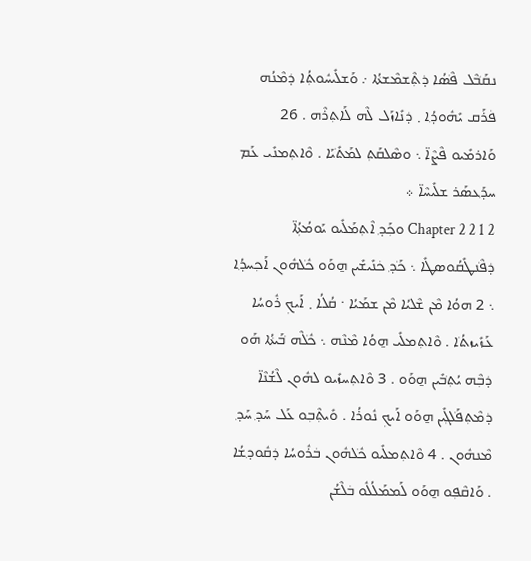ܢܩܰܒ݁ܶܠ ܦ݁ܶܣܳܐ ܕ݁ܬ݂ܶܫܡܶܫܬ݁ܳܐ ܇ ܘܰܫܠܺܝܚܽܘܬ݂ܳܐ ܕ݁ܡܶܢܳܗ ܦ݁ܪܰܩ ܝܺܗܽܘܕ݂ܳܐ ܂ ܕ݁ܢܺܐܙܰܠ ܠܶܗ ܠܰܐܬ݂ܪܶܗ . 26 ܘܰܐܪܡܺܝܘ ܦܶܨܶܐ̈ ܆ ܘܣܶܠܩܰܬ݂ ܠܡܰܬ݁ܺܝܰܐ . ܘܶܐܬ݂ܡܢܺܝ ܥܰܡ ܚܕ݂ܰܥܣܰܪ ܫܠܺܝܚܶܐ̈ ܀
2 Chapter 2 2 1 ܘܟ݂ܰܕ݂ ܐܶܬ݂ܡܰܠܺܝܘ ܝܰܘܡܳܬ݂ܳܐ̈ ܕ݁ܦ݁ܶܢܛܺܩܳܘܣܛܺܐ ܆ ܟ݁ܰܕ݂ ܟ݁ܢܺܝܫܺܝܢ ܗ̱ܘܰܘ ܟ݁ܽܠܗܽܘܢ ܐܰܟ݂ܚܕ݂ܳܐ ܆ 2 ܗܘܳܐ ܡܶܢ ܫܶܠܝܳܐ ܡܶܢ ܫܡܰܝܳܐ ܁ ܩܳܠܳܐ ܂ ܐܰܝܟ݂ ܪܽܘܚܳܐ ܥܰܙܺܝܙܬ݁ܳܐ . ܘܶܐܬ݂ܡܠܺܝ ܗ̱ܘܳܐ ܡܶܢܶܗ ܆ ܟ݁ܽܠܶܗ ܒ݁ܰܝܬ݁ܳܐ ܗܰܘ ܕ݁ܒ݂ܶܗ ܝܳܬ݂ܒ݁ܺܝܢ ܗ̱ܘܰܘ . 3 ܘܶܐܬ݂ܚܙܺܝܘ ܠܗܽܘܢ ܠܶܫܳܢܶܐ̈ ܕ݁ܡܶܬ݂ܦ݁ܰܠܓ݂ܺܝܢ ܗ̱ܘܰܘ ܐܰܝܟ݂ ܢܽܘܪܳܐ . ܘܺܝܬ݂ܶܒ݂ܘ ܥܰܠ ܚܰܕ݂ ܚܰܕ݂ ܡܶܢܗܽܘܢ . 4 ܘܶܐܬ݂ܡܠܺܝܘ ܟ݁ܽܠܗܽܘܢ ܒ݁ܪܽܘܚܳܐ ܕ݁ܩܽܘܕ݂ܫܳܐ . ܘܰܐܩܶܦ݂ܘ ܗ̱ܘܰܘ ܠܰܡܡܰܠܳܠܽܘ ܒ݁ܠܶܫܳܢ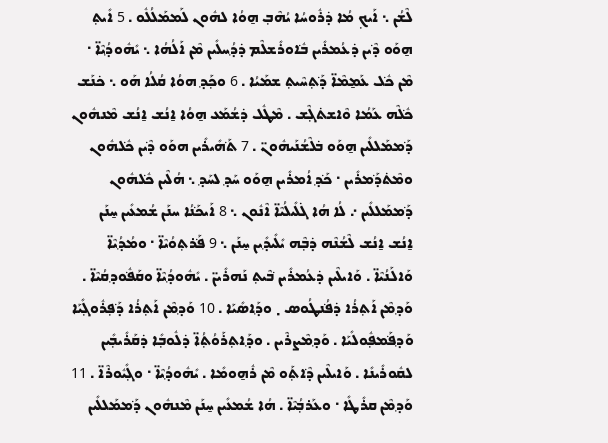ܠܶܫܳܢ ܆ ܐܰܝܟ݂ ܡܳܐ ܕ݁ܪܽܘܚܳܐ ܝܳܗܶܒ݂ ܗ̱ܘܳܐ ܠܗܽܘܢ ܠܰܡܡܰܠܳܠܽܘ . 5 ܐܺܝܬ݂ ܗ̱ܘܰܘ ܕ݁ܶܝܢ ܕ݁ܥܳܡܪܺܝܢ ܒ݁ܽܐܘܪܺܫܠܶܡ ܕ݁ܕ݂ܳܚܠܺܝܢ ܡܶܢ ܐܰܠܳܗܳܐ ܆ ܝܺܗܽܘܕ݂ܳܝܶܐ̈ ܁ ܡܶܢ ܟ݁ܽܠ ܥܰܡ̱ܡܶܐ̈ ܕ݁ܰܬ݂ܚܶܝܬ݂ ܫܡܰܝܳܐ . 6 ܘܟ݂ܰܕ݂ ܗܘܳܐ ܩܳܠܳܐ ܗܰܘ ܆ ܟ݁ܢܰܫ ܟ݁ܽܠܶܗ ܥܰܡܳܐ ܘܶܐܫܬ݁ܓ݂ܶܫ . ܡܶܛܽܠ ܕ݁ܫܳܡܰܥ ܗ̱ܘܳܐ ܐ̱ܢܳܫ ܐ̱ܢܳܫ ܡܶܢܗܽܘܢ ܕ݁ܰܡܡܰܠܠܺܝܢ ܗ̱ܘܰܘ ܒ݁ܠܶܫܳܢܰܝܗܽܘܢ̈ . 7 ܬ݁ܰܗܺܝܪܺܝܢ ܗܘܰܘ ܕ݁ܶܝܢ ܟ݁ܽܠܗܽܘܢ ܘܡܶܬ݁ܕ݁ܰܡܪܺܝܢ ܁ ܟ݁ܰܕ݂ ܐܳܡܪܺܝܢ ܗ̱ܘܰܘ ܚܰܕ݂ ܠܚܰܕ݂ ܆ ܗܳܠܶܝܢ ܟ݁ܽܠܗܽܘܢ ܕ݁ܰܡܡܰܠܠܺܝܢ ܇ ܠܳܐ ܗܳܐ ܓ݁ܠܺܝܠܳܝܶܐ̈ ܐܶܢܽܘܢ ܆ 8 ܐܰܝܟ݁ܰܢܳܐ ܚܢܰܢ ܫܳܡܥܺܝܢ ܚ̱ܢܰܢ ܐ̱ܢܳܫ ܐ̱ܢܳܫ ܠܶܫܳܢܶܗ ܕ݁ܒ݂ܶܗ ܝܺܠܺܝܕ݂ܺܝܢ ܚ̱ܢܰܢ ܆ 9 ܦ݁ܰܪܬ݂ܘܳܝܶܐ̈ ܁ ܘܡܳܕ݂ܳܝܶܐ̈ ܘܰܐܠܰܢܳܝܶܐ̈ . ܘܰܐܝܠܶܝܢ ܕ݁ܥܳܡܪܺܝܢ ܒ݁ܶܝܬ݂ ܢܰܗܪܺܝܢ̈ . ܝܺܗܽܘܕ݂ܳܝܶܐ̈ ܘܩܰܦ݁ܽܘܕ݂ܩܳܝܶܐ̈ . ܘܰܕ݂ܡܶܢ ܐܰܬ݂ܪܳܐ ܕ݁ܦ݁ܳܢܛܳܘܣ ܂ ܘܕ݂ܰܐܣܺܝܰܐ . 10 ܘܰܕ݂ܡܶܢ ܐܰܬ݂ܪܳܐ ܕ݁ܰܦ݂ܪܽܘܓ݂ܺܝܰܐ ܘܰܕ݂ܦ݁ܰܡܦ݂ܽܘܠܺܝܰܐ . ܘܰܕ݂ܡܶܨܪܶܝܢ . ܘܕ݂ܰܐܬ݂ܪܰܘܳܬ݂ܳܐ̈ ܕ݁ܠܽܘܒ݂ܺܐ ܕ݁ܩܰܪܺܝܒ݂ܺܝܢ ܠܩܽܘܪܺܝܢܺܐ . ܘܰܐܝܠܶܝܢ ܕ݁ܶܐܬ݂ܰܘ ܡܶܢ ܪܽܗ̱ܘܡܺܐ . ܝܺܗܽܘܕ݂ܳܝܶܐ̈ ܁ ܘܓ݂ܺܝܽܘܪܶܐ̈ . 11 ܘܰܕ݂ܡܶܢ ܩܪܺܛܺܐ ܁ ܘܥܰܪܒ݂ܳܝܶܐ̈ . ܗܳܐ ܫܳܡܥܺܝܢ ܚ̱ܢܰܢ ܡܶܢܗܽܘܢ ܕ݁ܰܡܡܰܠܠܺܝܢ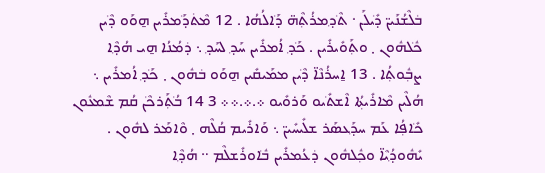ܒ݁ܠܶܫܳܢܰܝܢ̈ ܕ݁ܺܝܠܰܢ ܁ ܬ݁ܶܕ݂ܡܪܳܬ݂ܶܗ̈ ܕ݁ܰܐܠܳܗܳܐ . 12 ܡܶܬ݁ܕ݁ܰܡܪܺܝܢ ܗ̱ܘܰܘ ܕ݁ܶܝܢ ܟ݁ܽܠܗܽܘܢ ܂ ܘܬ݂ܰܘܺܝܪܺܝܢ . ܟ݁ܰܕ݂ ܐܳܡܪܺܝܢ ܚܰܕ݂ ܠܚܰܕ݂ ܆ ܕ݁ܡܳܢܳܐ ܗ̱ܝ ܗܳܕ݂ܶܐ ܨܒ݂ܽܘܬ݂ܳܐ . 13 ܐ̱ܚܪܳܢܶܐ̈ ܕ݁ܶܝܢ ܡܡܰܝܩܺܝܢ ܗ̱ܘܰܘ ܒ݁ܗܽܘܢ ܂ ܟ݁ܰܕ݂ ܐܳܡܪܺܝܢ ܆ ܗܳܠܶܝܢ ܡܶܐܪܺܝܬ݂ܳܐ ܐܶܫܬ݁ܺܝܘ ܘܰܪܘܺܝܘ ܀.܀.܀܀ 3 14 ܒ݁ܳܬ݂ܰܪܟ݁ܶܢ ܩܳܡ ܫܶܡܥܽܘܢ ܟ݁ܺܐܦ݂ܳܐ ܥܰܡ ܚܕ݂ܰܥܣܰܪ ܫܠܺܝܚܺܝܢ̈ ܆ ܘܰܐܪܺܝܡ ܩܳܠܶܗ ܂ ܘܶܐܡܰܪ ܠܗܽܘܢ . ܝܺܗܽܘܕ݂ܳܝܶܐ̈ ܘܟ݂ܽܠܗܽܘܢ ܕ݁ܥܳܡܪܺܝܢ ܒ݁ܽܐܘܪܺܫܠܶܡ ܅ ܗܳܕ݂ܶܐ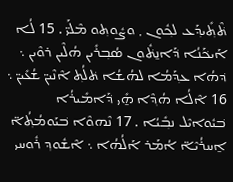ܬ݁ܶܬ݂ܺܝܕ݂ܰܥ ܠܟ݂ܽܘܢ ܂ ܘܨܽܘܬ݂ܘ ܡܶܠܰܝ̈ . 15 ܠܳܐ ܐܰܝܟ݁ܰܢܳܐ ܕ݁ܰܐܢ̱ܬ݁ܽܘܢ ܣܳܒ݂ܪܺܝܢ ܗܳܠܶܝܢ ܪܘܶܝܢ ܆ ܕ݁ܗܳܐ ܥܕ݂ܰܡܳܐ ܠܗܳܫܳܐ ܬ݁ܠܳܬ݂ ܐܶܢܶܝܢ̈ ܫܳܥܺܝܢ̈ ܆ 16 ܐܶܠܳܐ ܗܳܕ݂ܶܐ ܗ̱ܺܝ ܕ݁ܰܐܡܺܝܪܳܐ ܒ݁ܝܽܘܐܝܶܠ ܢܒ݂ܺܝܳܐ . 17 ܢܶܗܘܶܐ ܒ݁ܝܰܘܡܳܬ݂ܳܐ̈ ܐ̱ܚܪܳܝܶܐ̈ ܐܳܡܰܪ ܐܰܠܳܗܳܐ ܆ ܐܶܫܽܘܕ݂ ܪܽܘܚܝ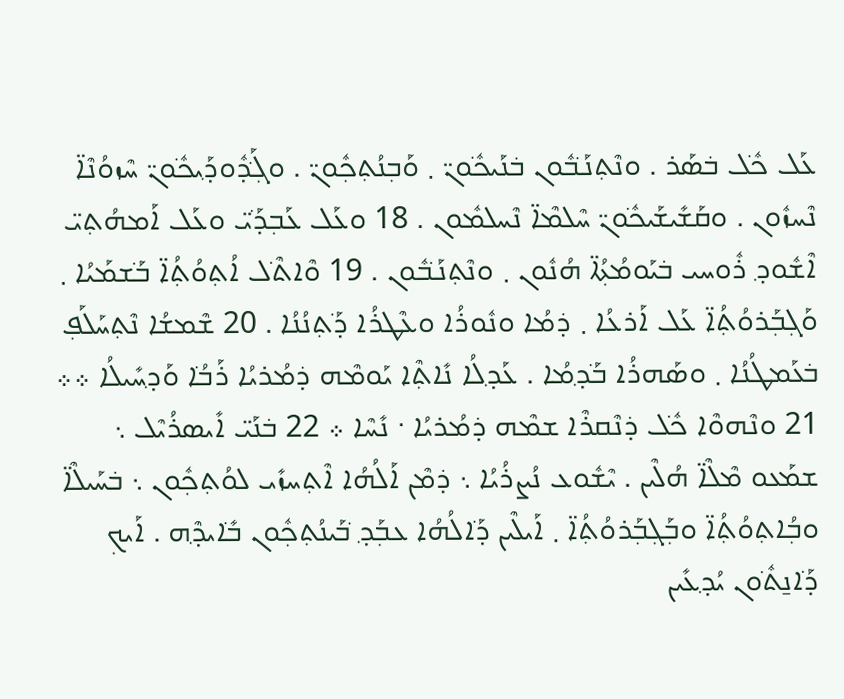ܥܰܠ ܟ݁ܽܠ ܒ݁ܣܰܪ . ܘܢܶܬ݂ܢܰܒ݁ܽܘܢ ܒ݁ܢܰܝܟ݁ܽܘܢ̈ ܂ ܘܰܒ݂ܢܳܬ݂ܟ݂ܽܘܢ̈ . ܘܓ݂ܰܕ݁ܽܘܕ݂ܰܝܟ݁ܽܘܢ̈ ܚܶܙܘܳܢܶܐ̈ ܢܶܚܙܽܘܢ . ܘܩܰܫܺܝܫܰܝܟ݁ܽܘܢ̈ ܚܶܠܡܶܐ̈ ܢܶܚܠܡܽܘܢ . 18 ܘܥܰܠ ܥܰܒ݂ܕ݁ܰܝ̈ ܘܥܰܠ ܐܰܡܗܳܬ݂ܝ̈ ܐܶܫܽܘܕ݂ ܪܽܘܚܝ ܒ݁ܝܰܘܡܳܬ݂ܳܐ̈ ܗܳܢܽܘܢ ܂ ܘܢܶܬ݂ܢܰܒ݁ܽܘܢ . 19 ܘܶܐܬ݁ܶܠ ܐܳܬ݂ܘܳܬ݂ܳܐ̈ ܒ݁ܰܫܡܰܝܳܐ ܂ ܘܰܓ݂ܒ݂ܰܪܘܳܬ݂ܳܐ̈ ܥܰܠ ܐܰܪܥܳܐ ܂ ܕ݁ܡܳܐ ܘܢܽܘܪܳܐ ܘܥܶܛܪܳܐ ܕ݁ܰܬ݂ܢܳܢܳܐ . 20 ܫܶܡܫܳܐ ܢܶܬ݂ܚܰܠܰܦ݂ ܒ݁ܥܰܡܛܳܢܳܐ ܂ ܘܣܰܗܪܳܐ ܒ݁ܰܕ݂ܡܳܐ . ܥܰܕ݂ܠܳܐ ܢܺܐܬ݂ܶܐ ܝܰܘܡܶܗ ܕ݁ܡܳܪܝܳܐ ܪܰܒ݁ܳܐ ܘܰܕ݂ܚܺܝܠܳܐ ܀܀ 21 ܘܢܶܗܘܶܐ ܟ݁ܽܠ ܕ݁ܢܶܩܪܶܐ ܫܡܶܗ ܕ݁ܡܳܪܝܳܐ ܁ ܢܺܚܶܐ ܀ 22 ܒ݁ܢܰܝ̈ ܐܺܝܣܪܳܝܶܠ ܆ ܫܡܰܥܘ ܡܶܠܶܐ̈ ܗܳܠܶܝܢ . ܝܶܫܽܘܥ ܢܳܨܪܳܝܳܐ ܆ ܕ݁ܡܶܢ ܐܰܠܳܗܳܐ ܐܶܬ݂ܚܙܺܝ ܠܘܳܬ݂ܟ݂ܽܘܢ ܆ ܒ݁ܚܰܝܠܶܐ̈ ܘܒ݂ܳܐܬ݂ܘܳܬ݂ܳܐ̈ ܘܒ݂ܰܓ݂ܒ݂ܰܪܘܳܬ݂ܳܐ̈ ܂ ܐܰܝܠܶܝܢ ܕ݁ܰܐܠܳܗܳܐ ܥܒ݂ܰܕ݂ ܒ݁ܰܝܢܳܬ݂ܟ݂ܽܘܢ ܒ݁ܺܐܝܕ݂ܶܗ . ܐܰܝܟ݂ ܕ݁ܰܐܢ̱ܬ݁ܽܘܢ ܝܳܕ݂ܥܺܝܢ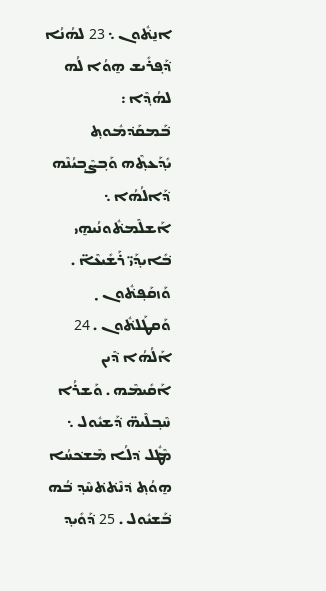ܐܢ̱ܬ݁ܽܘܢ ܆ 23 ܠܗܳܢܳܐ ܕ݁ܰܦ݂ܪܺܝܫ ܗ̱ܘܳܐ ܠܳܗ ܠܗܳܕ݂ܶܐ : ܒ݁ܰܡܩܰܕ݁ܡܽܘܬ݂ ܝܺܕ݂ܰܥܬ݂ܶܗ ܘܰܒ݂ܨܶܒ݂ܝܳܢܶܗ ܕ݁ܰܐܠܳܗܳܐ ܆ ܐܰܫܠܶܡܬ݁ܽܘܢܳܝܗ̱ܝ ܒ݁ܺܐܝܕ݂ܰܝ̈ ܪܰܫܺܝܥܶܐ̈ . ܘܰܙܩܰܦ݂ܬ݁ܽܘܢ ܂ ܘܰܩܛܰܠܬ݁ܽܘܢ . 24 ܐܰܠܳܗܳܐ ܕ݁ܶܝܢ ܐܰܩܺܝܡܶܗ . ܘܰܫܪܳܐ ܚܶܒ݂ܠܶܝܗ̈ ܕ݁ܰܫܝܽܘܠ ܆ ܡܶܛܽܠ ܕ݁ܠܳܐ ܡܶܫܟ݁ܚܳܐ ܗ̱ܘܳܬ݂ ܕ݁ܢܶܬ݁ܬ݁ܚܶܕ݂ ܒ݁ܳܗ ܒ݁ܰܫܝܽܘܠ . 25 ܕ݁ܰܘܺܝܕ݂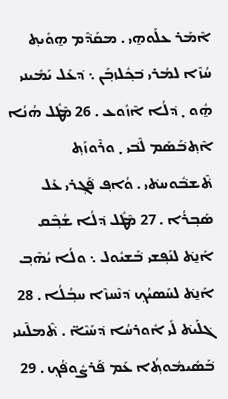ܐܶܡܰܪ ܥܠܰܘܗ̱ܝ . ܡܩܰܕ݁ܶܡ ܗ̱ܘܺܝܬ݂ ܚܳܙܶܐ ܠܡܳܪܝ ܒ݁ܟ݂ܽܠܙܒ݂ܰܢ ܆ ܕ݁ܥܰܠ ܝܰܡܺܝܢܝ ܗ̱ܽܘ ܂ ܕ݁ܠܳܐ ܐܶܙܽܘܥ . 26 ܡܶܛܽܠ ܗܳܢܳܐ ܐܶܬ݂ܒ݁ܰܣܰܡ ܠܶܒ݁ܝ ܂ ܘܪܶܘܙܰܬ݂ ܬ݁ܶܫܒ݁ܽܘܚܬ݁ܝ . ܘܳܐܦ݂ ܦ݁ܰܓ݂ܪܝ ܥܰܠ ܣܰܒ݂ܪܳܐ . 27 ܡܶܛܽܠ ܕ݁ܠܳܐ ܫܳܒ݂ܶܩ ܐܰܢ̱ܬ݁ ܠܢܰܦ݂ܫܝ ܒ݁ܰܫܝܽܘܠ ܆ ܘܠܳܐ ܝܳܗܶܒ݂ ܐܰܢ̱ܬ݁ ܠܚܰܣܝܳܟ݂ ܕ݁ܢܶܚܙܶܐ ܚܒ݂ܳܠܳܐ . 28 ܓ݁ܠܰܝܬ݁ ܠܺܝ ܐܽܘܪܚܳܐ ܕ݁ܚܰܝܶܐ̈ . ܬ݁ܶܡܠܶܝܢܝ ܒ݁ܰܣܺܝܡܽܘܬ݂ܳܐ ܥܰܡ ܦ݁ܰܪܨܽܘܦ݁ܳܟ݂ . 29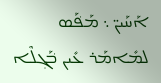ܐܰܚܰܝܢ̈ ܆ ܡܰܦ݁ܰܣ ܠܡܺܐܡܰܪ ܥܺܝܢ ܒ݁ܰܓ݂ܠܶܐ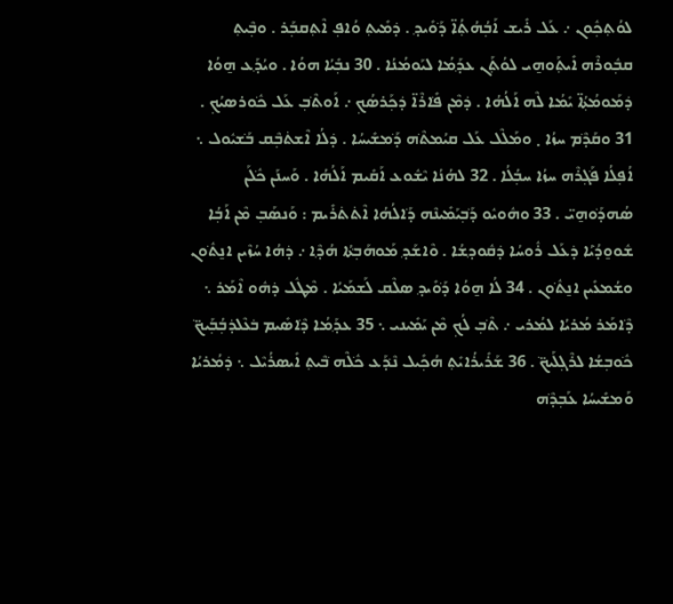ܠܘܳܬ݂ܟ݂ܽܘܢ ܇ ܥܰܠ ܪܺܝܫ ܐܰܒ݂ܳܗܳܬ݂ܳܐ̈ ܕ݁ܰܘܺܝܕ݂ . ܕ݁ܡܺܝܬ݂ ܘܳܐܦ݂ ܐܶܬ݂ܩܒ݂ܰܪ . ܘܒ݂ܶܝܬ݂ ܩܒ݂ܽܘܪܶܗ ܐܺܝܬ݂ܰܘܗ̱ܝ ܠܘܳܬ݂ܰܢ ܥܕ݂ܰܡܳܐ ܠܝܰܘܡܳܢܳܐ . 30 ܢܒ݂ܺܝܳܐ ܗܘܳܐ . ܘܝܳܕ݂ܰܥ ܗ̱ܘܳܐ ܕ݁ܡܰܘܡܳܬ݂ܳܐ̈ ܝܺܡܳܐ ܠܶܗ ܐܰܠܳܗܳܐ . ܕ݁ܡܶܢ ܦ݁ܺܐܪܶܐ̈ ܕ݁ܟ݂ܰܪܣܳܟ݂ ܇ ܐܰܘܬ݁ܶܒ݂ ܥܰܠ ܟ݁ܽܘܪܣܝܳܟ݂ . 31 ܘܩܰܕ݁ܶܡ ܚܙܳܐ ܂ ܘܡܰܠܶܠ ܥܰܠ ܩܝܳܡܬ݁ܶܗ ܕ݁ܰܡܫܺܝܚܳܐ . ܕ݁ܠܳܐ ܐܶܫܬ݁ܒ݂ܶܩ ܒ݁ܰܫܝܽܘܠ ܆ ܐܳܦ݂ܠܳܐ ܦ݁ܰܓ݂ܪܶܗ ܚܙܳܐ ܚܒ݂ܳܠܳܐ . 32 ܠܗܳܢܳܐ ܝܶܫܽܘܥ ܐܰܩܺܝܡ ܐܰܠܳܗܳܐ . ܘܰܚܢܰܢ ܟ݁ܽܠܰܢ ܣܳܗܕ݁ܰܘܗ̱ܝ̈ . 33 ܘܗܽܘܝܽܘ ܕ݁ܰܒ݂ܝܰܡܺܝܢܶܗ ܕ݁ܰܐܠܳܗܳܐ ܐܶܬ݁ܬ݁ܪܺܝܡ : ܘܰܢܣܰܒ݂ ܡܶܢ ܐܰܒ݂ܳܐ ܫܽܘܘ̱ܕ݁ܳܝܳܐ ܕ݁ܥܰܠ ܪܽܘܚܳܐ ܕ݁ܩܽܘܕ݂ܫܳܐ . ܘܶܐܫܰܕ݂ ܡܰܘܗܰܒ݂ܬ݁ܳܐ ܗܳܕ݂ܶܐ ܇ ܕ݁ܗܳܐ ܚܳܙܶܝܢ ܐܢ̱ܬ݁ܽܘܢ ܘܫܳܡܥܺܝܢ ܐܢ̱ܬ݁ܽܘܢ . 34 ܠܳܐ ܗ̱ܘܳܐ ܕ݁ܰܘܺܝܕ݂ ܣܠܶܩ ܠܰܫܡܰܝܳܐ . ܡܶܛܽܠ ܕ݁ܗܽܘ ܐܶܡܰܪ ܆ ܕ݁ܶܐܡܰܪ ܡܳܪܝܳܐ ܠܡܳܪܝ ܇ ܬ݁ܶܒ݂ ܠܳܟ݂ ܡܶܢ ܝܰܡܺܝܢܝ ܆ 35 ܥܕ݂ܰܡܳܐ ܕ݁ܶܐܣܺܝܡ ܒ݁ܥܶܠܕ݁ܒ݂ܳܒ݂ܰܝܟ݁̈ ܟ݁ܽܘܒ݂ܫܳܐ ܠܪܶܓ݂ܠܰܝܟ݁̈ . 36 ܫܰܪܺܝܪܳܐܝܺܬ݂ ܗܳܟ݂ܺܝܠ ܢܶܕ݁ܰܥ ܟ݁ܽܠܶܗ ܒ݁ܶܝܬ݂ ܐܺܝܣܪܳܝܶܠ ܆ ܕ݁ܡܳܪܝܳܐ ܘܰܡܫܺܝܚܳܐ ܥܰܒ݂ܕ݁ܶܗ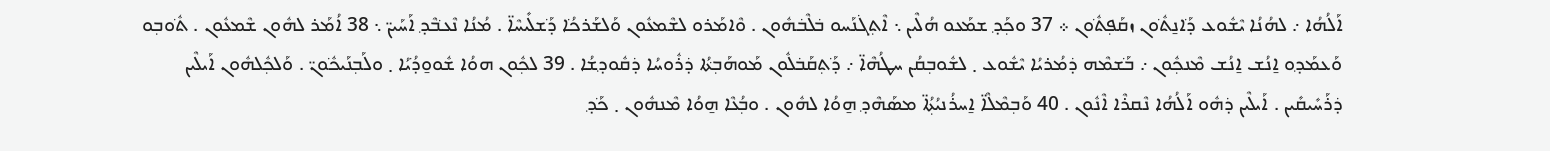ܐܰܠܳܗܳܐ ܇ ܠܗܳܢܳܐ ܝܶܫܽܘܥ ܕ݁ܰܐܢ̱ܬ݁ܽܘܢ ܙܩܰܦ݂ܬ݁ܽܘܢ ܀ 37 ܘܟ݂ܰܕ݂ ܫܡܰܥܘ ܗܳܠܶܝܢ ܆ ܐܶܬ݂ܓ݁ܢܰܚܘ ܒ݁ܠܶܒ݁ܗܽܘܢ . ܘܶܐܡܰܪܘ ܠܫܶܡܥܽܘܢ ܘܰܠܫܰܪܟ݁ܳܐ ܕ݁ܰܫܠܺܝܚܶܐ̈ . ܡܳܢܳܐ ܢܶܥܒ݁ܶܕ݂ ܐܰܚܰܝܢ̈ ܆ 38 ܐܳܡܰܪ ܠܗܽܘܢ ܫܶܡܥܽܘܢ . ܬ݁ܽܘܒ݂ܘ ܘܰܥܡܰܕ݂ܘ ܐ̱ܢܳܫ ܐ̱ܢܳܫ ܡܶܢܟ݂ܽܘܢ ܇ ܒ݁ܰܫܡܶܗ ܕ݁ܡܳܪܝܳܐ ܝܶܫܽܘܥ ܂ ܠܫܽܘܒ݂ܩܳܢ ܚܛܳܗܶܐ̈ ܇ ܕ݁ܰܬ݂ܩܰܒ݁ܠܽܘܢ ܡܰܘܗܰܒ݂ܬ݁ܳܐ ܕ݁ܪܽܘܚܳܐ ܕ݁ܩܽܘܕ݂ܫܳܐ . 39 ܠܟ݂ܽܘܢ ܗܘܳܐ ܫܽܘܘ̱ܕ݁ܳܝܳܐ ܂ ܘܠܰܒ݂ܢܰܝܟ݁ܽܘܢ̈ . ܘܰܠܟ݂ܽܠܗܽܘܢ ܐܰܝܠܶܝܢ ܕ݁ܪܰܚܺܝܩܺܝܢ . ܐܰܝܠܶܝܢ ܕ݁ܗܽܘ ܐܰܠܳܗܳܐ ܢܶܩܪܶܐ ܐܶܢܽܘܢ . 40 ܘܰܒ݂ܡܶܠܶܐ̈ ܐ̱ܚܪܳܢܝܳܬ݂ܳܐ̈ ܡܣܰܗܶܕ݂ ܗ̱ܘܳܐ ܠܗܽܘܢ . ܘܒ݂ܳܥܶܐ ܗ̱ܘܳܐ ܡܶܢܗܽܘܢ ܂ ܟ݁ܰܕ݂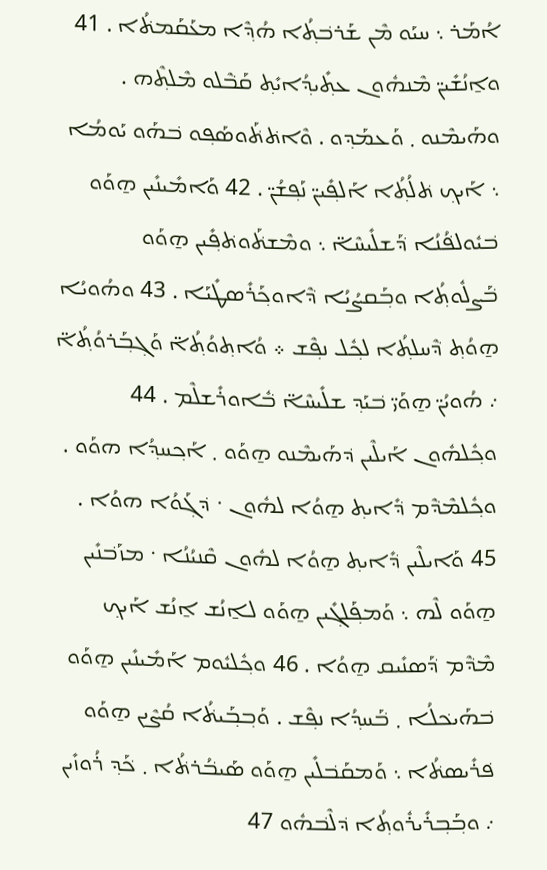ܐܳܡܰܪ ܆ ܚܝܰܘ ܡܶܢ ܫܰܪܒ݁ܬ݂ܳܐ ܗܳܕ݂ܶܐ ܡܥܰܩܰܡܬ݁ܳܐ . 41 ܘܐ̱ܢܳܫܺܝܢ̈ ܡܶܢܗܽܘܢ ܥܬ݂ܺܝܕ݂ܳܐܝܺܬ݂ ܩܰܒ݁ܶܠܘ ܡܶܠܬ݂ܶܗ . ܘܗܰܝܡܶܢܘ ܂ ܘܰܥܡܰܕ݂ܘ . ܘܶܐܬ݁ܬ݁ܰܘܣܰܦ݂ܘ ܒ݁ܗܰܘ ܝܰܘܡܳܐ ܆ ܐܰܝܟ݂ ܬ݁ܠܳܬ݂ܳܐ ܐܰܠܦ݂ܺܝܢ̈ ܢܰܦ݂ܫܳܢ̈ . 42 ܘܰܐܡܺܝܢܺܝܢ ܗ̱ܘܰܘ ܒ݁ܝܽܘܠܦ݁ܳܢܳܐ ܕ݁ܰܫܠܺܝܚܶܐ̈ ܆ ܘܡܶܫܬ݁ܰܘܬ݁ܦ݂ܺܝܢ ܗ̱ܘܰܘ ܒ݁ܰܨܠܽܘܬ݂ܳܐ ܘܒ݂ܰܩܨܳܝܳܐ ܕ݁ܶܐܘܟ݂ܰܪܺܣܛܺܝܰܐ . 43 ܘܗܳܘܝܳܐ ܗ̱ܘܳܬ݂ ܕ݁ܶܚܠܬ݂ܳܐ ܠܟ݂ܽܠ ܢܦ݂ܶܫ ܀ ܘܳܐܬ݂ܘܳܬ݂ܳܐ̈ ܘܰܓ݂ܒ݂ܰܪܘܳܬ݂ܳܐ̈ ܇ ܗܳܘܝܳܢ̈ ܗ̱ܘܰܝ̈ ܒ݁ܝܰܕ݂ ܫܠܺܝܚܶܐ̈ ܒ݁ܽܐܘܪܺܫܠܶܡ . 44 ܘܟ݂ܽܠܗܽܘܢ ܐܰܝܠܶܝܢ ܕ݁ܗܰܝܡܶܢܘ ܗ̱ܘܰܘ ܂ ܐܰܟ݂ܚܕ݂ܳܐ ܗܘܰܘ . ܘܟ݂ܽܠܡܶܕ݁ܶܡ ܕ݁ܺܐܝܬ݂ ܗ̱ܘܳܐ ܠܗܽܘܢ ܁ ܕ݁ܓ݂ܰܘܳܐ ܗܘܳܐ . 45 ܘܰܐܝܠܶܝܢ ܕ݁ܺܐܝܬ݂ ܗ̱ܘܳܐ ܠܗܽܘܢ ܩܶܢܝܳܢܳܐ ܁ ܡܙܰܒ݁ܢܺܝܢ ܗ̱ܘܰܘ ܠܶܗ ܆ ܘܰܡܦ݂ܰܠܓ݂ܺܝܢ ܗ̱ܘܰܘ ܠܐ̱ܢܳܫ ܐ̱ܢܳܫ ܐܰܝܟ݂ ܡܶܕ݁ܶܡ ܕ݁ܰܣܢܺܝܩ ܗ̱ܘܳܐ . 46 ܘܟ݂ܽܠܝܽܘܡ ܐܰܡܺܝܢܺܝܢ ܗ̱ܘܰܘ ܒ݁ܗܰܝܟ݁ܠܳܐ ܂ ܒ݁ܰܚܕ݂ܳܐ ܢܦ݂ܶܫ . ܘܰܒ݂ܒ݂ܰܝܬ݁ܳܐ ܩܳܨܶܝܢ ܗ̱ܘܰܘ ܦ݁ܪܺܝܣܬ݁ܳܐ ܆ ܘܰܡܩܰܒ݁ܠܺܝܢ ܗ̱ܘܰܘ ܣܰܝܒ݁ܳܪܬ݁ܳܐ ܂ ܟ݁ܰܕ݂ ܪܳܘܙܺܝܢ ܇ ܘܒ݂ܰܒ݂ܪܺܝܪܽܘܬ݂ܳܐ ܕ݁ܠܶܒ݁ܗܽܘ 47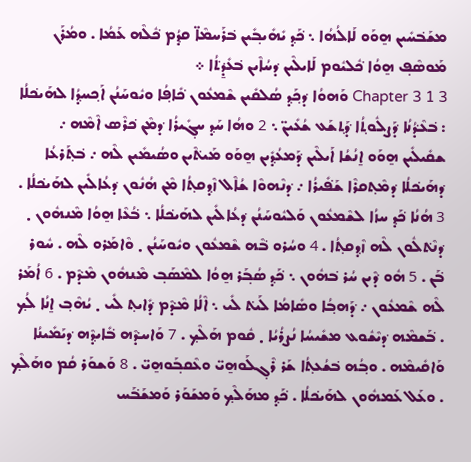ܡܫܰܒ݁ܚܺܝܢ ܗ̱ܘܰܘ ܠܰܐܠܳܗܳܐ ܆ ܟ݁ܰܕ݂ ܝܺܗܺܝܒ݂ܺܝܢ ܒ݁ܪܰܚܡܶܐ̈ ܩܕ݂ܳܡ ܟ݁ܽܠܶܗ ܥܰܡܳܐ . ܘܡܳܪܰܢ ܡܰܘܣܶܦ݂ ܗ̱ܘܳܐ ܟ݁ܽܠܝܽܘܡ ܠܰܐܝܠܶܝܢ ܕ݁ܚܳܐܶܝܢ ܒ݁ܥܺܕ̱݁ܬ݁ܳܐ ܀
3 Chapter 3 1 ܘܰܗܘܳܐ ܕ݁ܟ݂ܰܕ݂ ܣܳܠܩܺܝܢ ܫܶܡܥܽܘܢ ܟ݁ܺܐܦ݂ܳܐ ܘܝܽܘܚܰܢܳܢ ܐܰܟ݂ܚܕ݂ܳܐ ܠܗܰܝܟ݁ܠܳܐ : ܒ݁ܥܶܕ݁ܳܢܳܐ ܕ݁ܰܨܠܽܘܬ݂ܳܐ ܕ݁ܰܬ݂ܫܰܥ ܫܳܥܺܝܢ̈ ܆ 2 ܘܗܳܐ ܚܰܕ݂ ܚܓ݂ܺܝܪܳܐ ܕ݁ܡܶܢ ܟ݁ܪܶܣ ܐܶܡܶܗ ܇ ܫܩܺܝܠܺܝܢ ܗ̱ܘܰܘ ܐ̱ܢܳܫܳܐ ܐܰܝܠܶܝܢ ܕ݁ܰܡܥܳܕ݂ܺܝܢ ܗ̱ܘܰܘ ܡܰܝܬ݁ܶܝܢ ܘܣܳܝܡܺܝܢ ܠܶܗ ܇ ܒ݁ܬ݂ܰܪܥܳܐ ܕ݁ܗܰܝܟ݁ܠܳܐ ܕ݁ܡܶܬ݂ܩܪܶܐ ܫܰܦ݁ܺܝܪܳܐ ܇ ܕ݁ܢܶܗܘܶܐ ܫܳܐܶܠ ܙܶܕ݂ܩܬ݂ܳܐ ܡܶܢ ܗܳܢܽܘܢ ܕ݁ܥܳܐܠܺܝܢ ܠܗܰܝܟ݁ܠܳܐ . 3 ܗܳܢܳܐ ܟ݁ܰܕ݂ ܚܙܳܐ ܠܫܶܡܥܽܘܢ ܘܰܠܝܽܘܚܰܢܳܢ ܕ݁ܥܳܐܠܺܝܢ ܠܗܰܝܟ݁ܠܳܐ ܆ ܒ݁ܳܥܶܐ ܗ̱ܘܳܐ ܡܶܢܗܽܘܢ ܂ ܕ݁ܢܶܬ݁ܠܽܘܢ ܠܶܗ ܙܶܕ݂ܩܬ݂ܳܐ . 4 ܘܚܳܪܘ ܒ݁ܶܗ ܫܶܡܥܽܘܢ ܘܝܽܘܚܰܢܳܢ ܂ ܘܶܐܡܰܪܘ ܠܶܗ . ܚܽܘܪ ܒ݁ܰܢ . 5 ܗܽܘ ܕ݁ܶܝܢ ܚܳܪ ܒ݁ܗܽܘܢ ܆ ܟ݁ܰܕ݂ ܣܳܒ݂ܰܪ ܗ̱ܘܳܐ ܠܡܶܣܰܒ݂ ܡܶܢܗܽܘܢ ܡܶܕ݁ܶܡ . 6 ܐܳܡܰܪ ܠܶܗ ܫܶܡܥܽܘܢ ܇ ܕ݁ܰܗܒ݂ܳܐ ܘܣܺܐܡܳܐ ܠܰܝܬ݁ ܠܺܝ ܆ ܐܶܠܳܐ ܡܶܕ݁ܶܡ ܕ݁ܺܐܝܬ݂ ܠܺܝ ܂ ܝܳܗܶܒ݂ ܐ̱ܢܳܐ ܠܳܟ݂ . ܒ݁ܰܫܡܶܗ ܕ݁ܝܶܫܽܘܥ ܡܫܺܝܚܳܐ ܢܳܨܪܳܝܳܐ ܂ ܩܽܘܡ ܗܰܠܶܟ݂ . 7 ܘܰܐܚܕ݁ܶܗ ܒ݁ܺܐܝܕ݂ܶܗ ܕ݁ܝܰܡܺܝܢܳܐ ܘܰܐܩܺܝܡܶܗ . ܘܒ݂ܳܗ ܒ݁ܫܳܥܬ݂ܳܐ ܫܰܪ ܪܶܓ݂ܠܰܘܗ̱ܝ̈ ܘܥܶܩܒ݂ܰܘܗ̱ܝ̈ . 8 ܘܰܫܘܰܪ ܩܳܡ ܘܗܰܠܶܟ݂ . ܘܥܰܠ ܥܰܡܗܽܘܢ ܠܗܰܝܟ݁ܠܳܐ . ܟ݁ܰܕ݂ ܡܗܰܠܶܟ݂ ܘܰܡܫܰܘܰܪ ܘܰܡܫܰܒ݁ܰܚ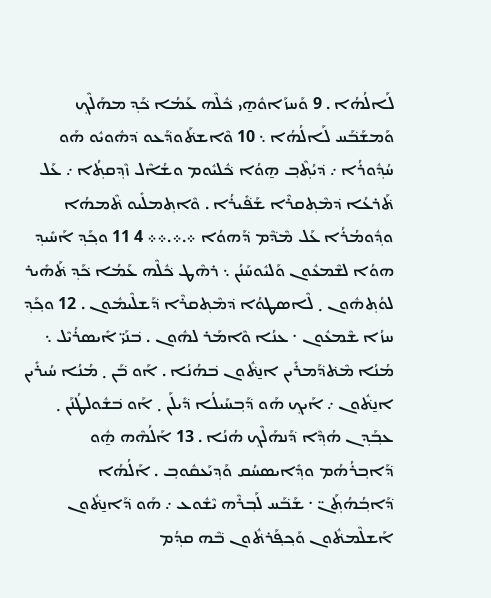ܠܰܐܠܳܗܳܐ . 9 ܘܰܚܙܰܐܘܽܗ̱ܝ ܟ݁ܽܠܶܗ ܥܰܡܳܐ ܟ݁ܰܕ݂ ܡܗܰܠܶܟ݂ ܘܰܡܫܰܒ݁ܰܚ ܠܰܐܠܳܗܳܐ ܆ 10 ܘܶܐܫܬ݁ܰܘܕ݁ܰܥܘ ܕ݁ܗܽܘܝܽܘ ܗܰܘ ܚܳܕ݂ܽܘܪܳܐ ܇ ܕ݁ܝܳܬ݂ܶܒ݂ ܗ̱ܘܳܐ ܟ݁ܽܠܝܽܘܡ ܘܫܳܐܶܠ ܙܶܕ݂ܩܬ݂ܳܐ ܇ ܥܰܠ ܬ݁ܰܪܥܳܐ ܕ݁ܡܶܬ݂ܩܪܶܐ ܫܰܦ݁ܺܝܪܳܐ . ܘܶܐܬ݂ܡܠܺܝܘ ܬ݁ܶܡܗܳܐ ܘܕ݂ܽܘܡܳܪܳܐ ܥܰܠ ܡܶܕ݁ܶܡ ܕ݁ܰܗܘܳܐ ܀.܀.܀܀ 4 11 ܘܟ݂ܰܕ݂ ܐܰܚܺܝܕ݂ ܗܘܳܐ ܠܫܶܡܥܽܘܢ ܘܰܠܝܽܘܚܰܢܳܢ ܆ ܪܗܶܛ ܟ݁ܽܠܶܗ ܥܰܡܳܐ ܟ݁ܰܕ݂ ܬ݁ܰܗܺܝܪ ܠܘܳܬ݂ܗܽܘܢ ܂ ܠܶܐܣܛܘܳܐ ܕ݁ܡܶܬ݂ܩܪܶܐ ܕ݁ܰܫܠܶܝܡܽܘܢ . 12 ܘܟ݂ܰܕ݂ ܚܙܳܐ ܫܶܡܥܽܘܢ ܁ ܥܢܳܐ ܘܶܐܡܰܪ ܠܗܽܘܢ . ܒ݁ܢܰܝ̈ ܐܺܝܣܪܳܝܶܠ ܆ ܡܳܢܳܐ ܡܶܬ݁ܕ݁ܰܡܪܺܝܢ ܐܢ̱ܬ݁ܽܘܢ ܒ݁ܗܳܢܳܐ . ܐܰܘ ܒ݁ܰܢ ܂ ܡܳܢܳܐ ܚܳܝܪܺܝܢ ܐܢ̱ܬ݁ܽܘܢ ܇ ܐܰܝܟ݂ ܗܰܘ ܕ݁ܰܒ݂ܚܰܝܠܳܐ ܕ݁ܺܝܠܰܢ ܂ ܐܰܘ ܒ݁ܫܽܘܠܛܳܢܰܢ ܂ ܥܒ݂ܰܕ݂ܢ ܗܳܕ݂ܶܐ ܕ݁ܰܢܗܰܠܶܟ݂ ܗܳܢܳܐ . 13 ܐܰܠܳܗܶܗ ܗ̱ܽܘ ܕ݁ܰܐܒ݂ܪܳܗܳܡ ܘܕ݂ܺܐܝܣܚܳܩ ܘܰܕ݂ܝܰܥܩܽܘܒ݂ . ܐܰܠܳܗܳܐ ܕ݁ܰܐܒ݂ܳܗܳܬ݂ܰܢ̈ ܁ ܫܰܒ݁ܰܚ ܠܰܒ݂ܪܶܗ ܝܶܫܽܘܥ ܇ ܗܰܘ ܕ݁ܰܐܢ̱ܬ݁ܽܘܢ ܐܰܫܠܶܡܬ݁ܽܘܢ ܘܰܟ݂ܦ݂ܰܪܬ݁ܽܘܢ ܒ݁ܶܗ ܩܕ݂ܳܡ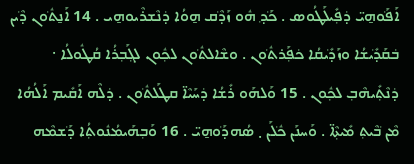ܐܰܦ݁ܰܘܗ̱ܝ̈ ܕ݁ܦ݂ܺܝܠܰܛܳܘܣ . ܟ݁ܰܕ݂ ܗܽܘ ܙܰܕ݁ܶܩ ܗ̱ܘܳܐ ܕ݁ܢܶܫܪܶܝܘܗ̱ܝ . 14 ܐܰܢ̱ܬ݁ܽܘܢ ܕ݁ܶܝܢ ܒ݁ܩܰܕ݁ܺܝܫܳܐ ܘܙܰܕ݁ܺܝܩܳܐ ܟ݁ܦ݂ܰܪܬ݁ܽܘܢ . ܘܫܶܐܠܬ݁ܽܘܢ ܠܟ݂ܽܘܢ ܠܓ݂ܰܒ݂ܪܳܐ ܩܳܛܽܘܠܳܐ ܁ ܕ݁ܢܶܬ݂ܺܝܗܶܒ݂ ܠܟ݂ܽܘܢ . 15 ܘܰܠܗܰܘ ܪܺܫܳܐ ܕ݁ܚܰܝܶܐ̈ ܩܛܰܠܬ݁ܽܘܢ . ܕ݁ܠܶܗ ܐܰܩܺܝܡ ܐܰܠܳܗܳܐ ܡܶܢ ܒ݁ܶܝܬ݂ ܡܺܝܬ݂ܶܐ̈ . ܘܰܚܢܰܢ ܟ݁ܽܠܰܢ ܂ ܣܳܗܕ݁ܰܘܗ̱ܝ̈ . 16 ܘܰܒ݂ܗܰܝܡܳܢܽܘܬ݂ܳܐ ܕ݁ܰܫܡܶܗ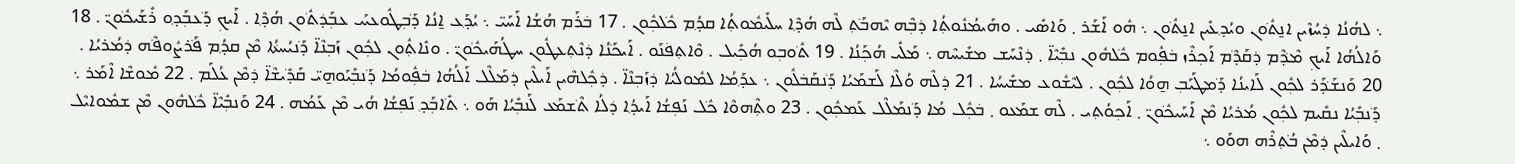܆ ܠܗܳܢܳܐ ܕ݁ܚܳܙܶܝܢ ܐܢ̱ܬ݁ܽܘܢ ܘܝܳܕ݂ܥܺܝܢ ܐܢ̱ܬ݁ܽܘܢ ܆ ܗܽܘ ܐܰܫܰܪ ܂ ܘܰܐܣܺܝ . ܘܗܰܝܡܳܢܽܘܬ݂ܳܐ ܕ݁ܒ݂ܶܗ ܝܶܗܒ݁ܰܬ݂ ܠܶܗ ܗܳܕ݂ܶܐ ܚܠܺܝܡܽܘܬ݂ܳܐ ܩܕ݂ܳܡ ܟ݁ܽܠܟ݂ܽܘܢ . 17 ܒ݁ܪܰܡ ܗܳܫܳܐ ܐܰܚܰܝ̈ ܆ ܝܳܕ݂ܰܥ ܐ̱ܢܳܐ ܕ݁ܰܒ݂ܛܽܘܥܝܰܝ ܥܒ݂ܰܕ݁ܬ݁ܽܘܢ ܗܳܕ݂ܶܐ . ܐܰܝܟ݂ ܕ݁ܰܥܒ݂ܰܕ݂ܘ ܪܺܫܰܝܟ݁ܽܘܢ̈ . 18 ܘܰܐܠܳܗܳܐ ܐܰܝܟ݂ ܡܶܕ݁ܶܡ ܕ݁ܩܰܕ݁ܶܡ ܐܰܟ݂ܪܶܙ ܒ݁ܦ݂ܽܘܡ ܟ݁ܽܠܗܽܘܢ ܢܒ݂ܺܝܶܐ̈ ܂ ܕ݁ܢܶܚܰܫ ܡܫܺܝܚܶܗ ܆ ܡܰܠܺܝ ܗܳܟ݂ܰܢܳܐ . 19 ܬ݁ܽܘܒ݂ܘ ܗܳܟ݂ܺܝܠ . ܘܶܐܬ݂ܦ݁ܢܰܘ . ܐܰܝܟ݁ܰܢܳܐ ܕ݁ܢܶܬ݂ܥܛܽܘܢ ܚܛܳܗܰܝܟ݁ܽܘܢ̈ . ܘܢܺܐܬ݂ܽܘܢ ܠܟ݂ܽܘܢ ܙܰܒ݂ܢܶܐ̈ ܕ݁ܰܢܝܳܚܬ݁ܳܐ ܡܶܢ ܩܕ݂ܳܡ ܦ݁ܰܪܨܽܘܦ݁ܶܗ ܕ݁ܡܳܪܝܳܐ . 20 ܘܰܢܫܰܕ݁ܰܪ ܠܟ݂ܽܘܢ ܠܰܐܝܢܳܐ ܕ݁ܰܡܛܰܝܰܒ݂ ܗ̱ܘܳܐ ܠܟ݂ܽܘܢ . ܠܝܶܫܽܘܥ ܡܫܺܝܚܳܐ . 21 ܕ݁ܠܶܗ ܘܳܠܶܐ ܠܰܫܡܰܝܳܐ ܕ݁ܰܢܩܰܒ݁ܠܽܘܢ ܆ ܥܕ݂ܰܡܳܐ ܠܡܽܘܠܳܝܳܐ ܕ݁ܙܰܒ݂ܢܶܐ̈ . ܕ݁ܟ݂ܽܠܗܶܝܢ ܐܰܝܠܶܝܢ ܕ݁ܡܰܠܶܠ ܐܰܠܳܗܳܐ ܒ݁ܦ݂ܽܘܡܳܐ ܕ݁ܰܢܒ݂ܺܝܰܘܗ̱ܝ̈ ܩܰܕ݁ܺܝܫܶܐ̈ ܕ݁ܡܶܢ ܥܳܠܰܡ . 22 ܡܽܘܫܶܐ ܐܶܡܰܪ ܆ ܕ݁ܰܢܒ݂ܺܝܳܐ ܢܩܺܝܡ ܠܟ݂ܽܘܢ ܡܳܪܝܳܐ ܡܶܢ ܐܰܚܰܝܟ݁ܽܘܢ̈ ܂ ܐܰܟ݂ܘܳܬ݂ܝ . ܠܶܗ ܫܡܰܥܘ ܂ ܒ݁ܟ݂ܽܠ ܡܳܐ ܕ݁ܰܢܡܰܠܶܠ ܥܰܡܟ݂ܽܘܢ . 23 ܘܬ݂ܶܗܘܶܐ ܟ݁ܽܠ ܢܰܦ݂ܫܳܐ ܐܰܝܕ݂ܳܐ ܕ݁ܠܳܐ ܬ݁ܶܫܡܰܥ ܠܰܢܒ݂ܺܝܳܐ ܗܰܘ ܆ ܬ݁ܺܐܒ݂ܰܕ݂ ܢܰܦ݂ܫܳܐ ܗܳܝ ܡܶܢ ܥܰܡܳܗ . 24 ܘܰܢܒ݂ܺܝܶܐ̈ ܟ݁ܽܠܗܽܘܢ ܡܶܢ ܫܡܽܘܐܝܶܠ ܂ ܘܰܐܝܠܶܝܢ ܕ݁ܡܶܢ ܒ݁ܳܬ݂ܪܶܗ ܗܘܰܘ ܆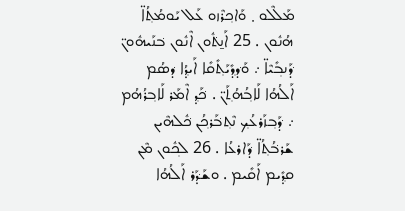ܡܰܠܶܠܘ ܂ ܘܰܐܟ݂ܪܶܙܘ ܥܰܠ ܝܰܘܡܳܬ݂ܳܐ̈ ܗܳܢܽܘܢ . 25 ܐܰܢ̱ܬ݁ܽܘܢ ܐܶܢܽܘܢ ܒ݁ܢܰܝܗܽܘܢ̈ ܕ݁ܰܢܒ݂ܺܝܶܐ̈ ܇ ܘܰܕ݁ܕ݂ܺܝܰܬ݂ܺܩܺܐ ܐܰܝܕ݂ܳܐ ܕ݁ܣܳܡ ܐܰܠܳܗܳܐ ܠܰܐܒ݂ܳܗܳܬ݂ܰܢ̈ . ܟ݁ܰܕ݂ ܐܶܡܰܪ ܠܰܐܒ݂ܪܳܗܳܡ ܇ ܕ݁ܰܒ݂ܙܰܪܥܳܟ݂ ܢܶܬ݂ܒ݁ܰܪܟ݂ܳܢ ܟ݁ܽܠܗܶܝܢ ܫܰܪܒ݁ܳܬ݂ܳܐ̈ ܕ݁ܰܐܪܥܳܐ . 26 ܠܟ݂ܽܘܢ ܡܶܢ ܩܕ݂ܺܝܡ ܐܰܩܺܝܡ . ܘܫܰܕ݁ܰܪ ܐܰܠܳܗܳܐ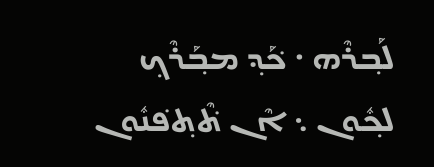ܠܰܒ݂ܪܶܗ ܁ ܟ݁ܰܕ݂ ܡܒ݂ܰܪܶܟ݂ ܠܟ݂ܽܘܢ ܆ ܐܶܢ ܬ݁ܶܬ݂ܦ݁ܢܽܘܢ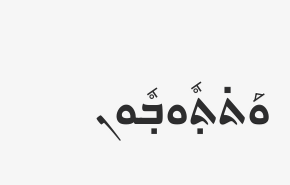ܘܰܬ݁ܬ݂ܽܘܒ݂ܽܘܢ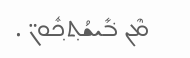ܡܶܢ ܒ݁ܺܝܫܳܬ݂ܟ݂ܽܘܢ̈ .